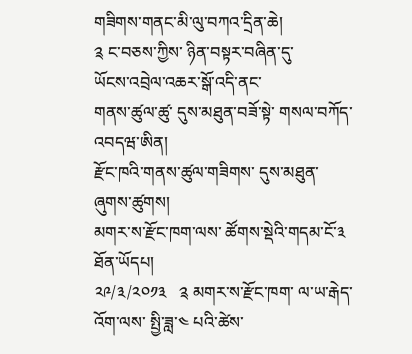གཟིགས་གནང་མི་ལུ་བཀའ་དྲིན་ཆེ།
༉ ང་བཅས་ཀྱིས་ ཉིན་བསྟར་བཞིན་དུ་
ཡོངས་འབྲེལ་འཆར་སྒོ་འདི་ནང་
གནས་ཚུལ་ཚུ་ དུས་མཐུན་བཟོ་སྟེ་ གསལ་བཀོད་འབདཝ་ཨིན།
རྫོང་ཁའི་གནས་ཚུལ་གཟིགས་ དུས་མཐུན་ཞུགས་ཚུགས།
མགར་ས་རྫོང་ཁག་ལས་ ཚོགས་སྡེའི་གདམ་ངོ་༣ ཐོན་ཡོདཔ།
༢༩/༣/༢༠༡༣   ༉ མགར་ས་རྫོང་ཁག་ ལ་ཡ་རྒེད་འོག་ལས་ སྤྱི་ཟླ་༤ པའི་ཚེས་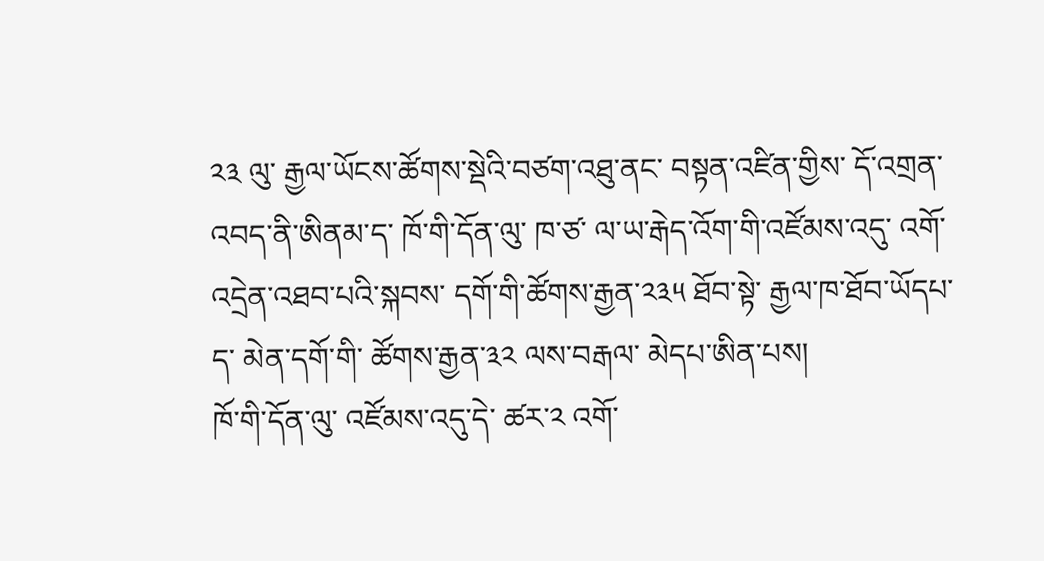༢༣ ལུ་ རྒྱལ་ཡོངས་ཚོགས་སྡེའི་བཙག་འཐུ་ནང་ བསྟན་འཛིན་གྱིས་ དོ་འགྲན་འབད་ནི་ཨིནམ་ད་ ཁོ་གི་དོན་ལུ་ ཁ་ཙ་ ལ་ཡ་རྒེད་འོག་གི་འཛོམས་འདུ་ འགོ་འདྲེན་འཐབ་པའི་སྐབས་ དགོ་གི་ཚོགས་རྒྱན་༢༣༥ ཐོབ་སྟེ་ རྒྱལ་ཁ་ཐོབ་ཡོདཔ་ད་ མེན་དགོ་གི་ ཚོགས་རྒྱན་༣༢ ལས་བརྒལ་ མེདཔ་ཨིན་པས།
ཁོ་གི་དོན་ལུ་ འཛོམས་འདུ་དེ་ ཚར་༢ འགོ་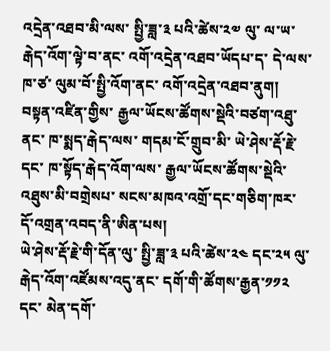འདྲེན་འཐབ་མི་ལས་ སྤྱི་ཟླ་༣ པའི་ཚེས་༢༧ ལུ་ ལ་ཡ་རྒེད་འོག་ལྟེ་བ་ནང་ འགོ་འདྲེན་འཐབ་ཡོདཔ་ད་ དེ་ལས་ ཁ་ཙ་ ལུམ་བོ་སྤྱི་འོག་ནང་ འགོ་འདྲེན་འཐབ་ནུག།
བསྟན་འཛིན་གྱིས་ རྒྱལ་ཡོངས་ཚོགས་སྡེའི་བཙག་འཐུ་ནང་ ཁ་སྨད་རྒེད་ལས་ གདམ་ངོ་གྲུབ་མི་ ཡེ་ཤེས་རྡོ་རྗེ་དང་ ཁ་སྟོད་རྒེད་འོག་ལས་ རྒྱལ་ཡོངས་ཚོགས་སྡེའི་འཐུས་མི་བགྲེསཔ་ སངས་མཁའ་འགྲོ་དང་གཅིག་ཁར་ དོ་འགྲན་འབད་ནི་ཨིན་པས།
ཡེ་ཤེས་རྡོ་རྗེ་གི་དོན་ལུ་ སྤྱི་ཟླ་༣ པའི་ཚེས་༢༤ དང་༢༥ ལུ་ རྒེད་འོག་འཛོམས་འདུ་ནང་ དགོ་གི་ཚོགས་རྒྱན་༡༡༢ དང་ མེན་དགོ་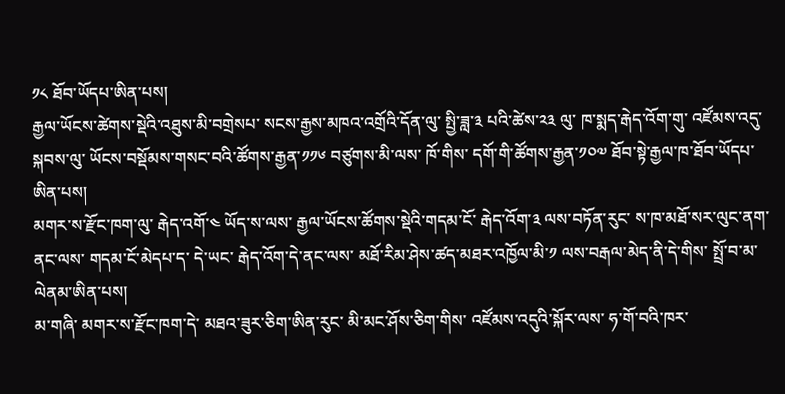༡༨ ཐོབ་ཡོདཔ་ཨིན་པས།
རྒྱལ་ཡོངས་ཚེགས་སྡེའི་འཐུས་མི་བགྲེསཔ་ སངས་རྒྱས་མཁའ་འགྲོའི་དོན་ལུ་ སྤྱི་ཟླ་༣ པའི་ཚེས་༢༣ ལུ་ ཁ་སྨད་རྒེད་འོག་གུ་ འཛོམས་འདུ་སྐབས་ལུ་ ཡོངས་བསྡོམས་གསང་བའི་ཚོགས་རྒྱན་༡༡༦ བཙུགས་མི་ལས་ ཁོ་གིས་ དགོ་གི་ཚོགས་རྒྱན་༡༠༧ ཐོབ་སྟེ་རྒྱལ་ཁ་ཐོབ་ཡོདཔ་ཨིན་པས།
མགར་ས་རྫོང་ཁག་ལུ་ རྒེད་འགོ་༤ ཡོད་ས་ལས་ རྒྱལ་ཡོངས་ཚོགས་སྡེའི་གདམ་ངོ་ རྒེད་འོག་༣ ལས་བཏོན་རུང་ ས་ཁ་མཐོ་སར་ལུང་ནག་ནང་ལས་ གདམ་ངོ་མེདཔ་ད་ དེ་ཡང་ རྒེད་འོག་དེ་ནང་ལས་ མཐོ་རིམ་ཤེས་ཚད་མཐར་འཁྱོལ་མི་༡ ལས་བརྒལ་མེད་ནི་དེ་གིས་ སྤྲོ་བ་མ་ལེནམ་ཨིན་པས།
མ་གཞི་ མགར་ས་རྫོང་ཁག་དེ་ མཐའ་ཟུར་ཅིག་ཨིན་རུང་ མི་མང་ཤོས་ཅིག་གིས་ འཛོམས་འདུའི་སྐོར་ལས་ ཧ་གོ་བའི་ཁར་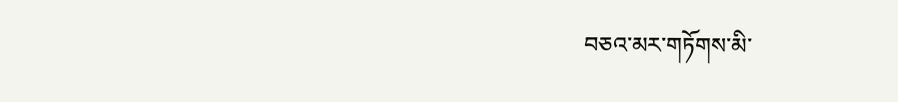བཅའ་མར་གཏོགས་མི་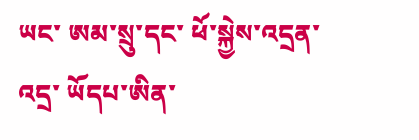ཡང་ ཨམ་སྲུ་དང་ ཕོ་སྐྱེས་འདྲན་འདྲ་ ཡོདཔ་ཨིན་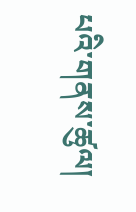པའི་གནས་ཚུལ།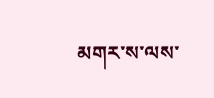མགར་ས་ལས་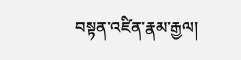བསྟན་འཛིན་རྣམ་རྒྱལ།